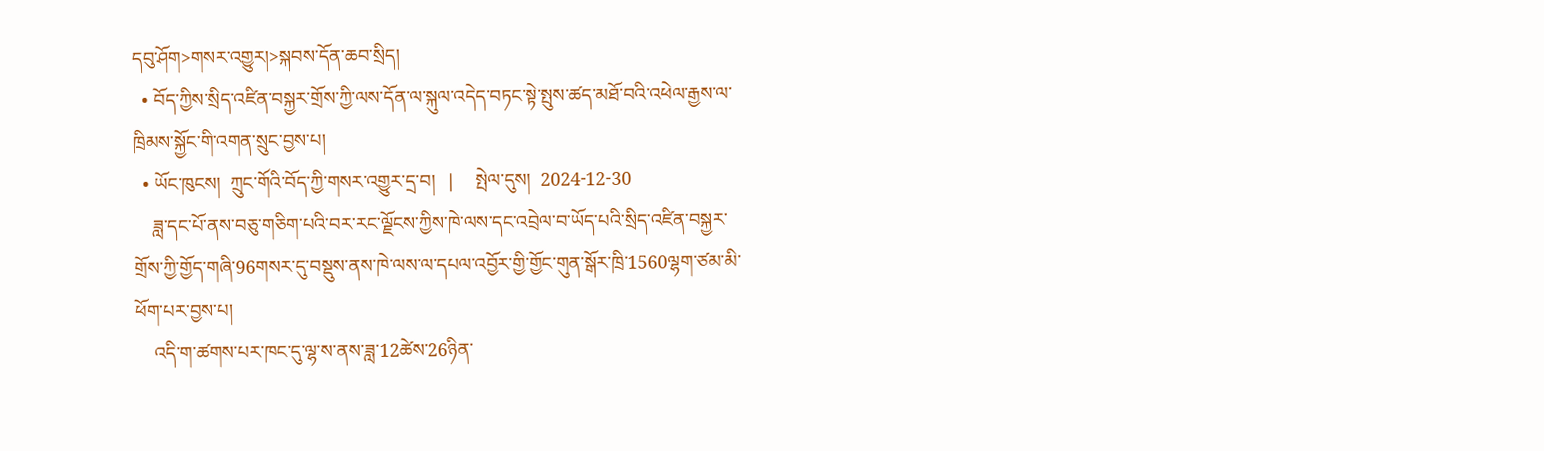དབུ་ཤོག>གསར་འགྱུར།>སྐབས་དོན་ཆབ་སྲིད།
  • བོད་ཀྱིས་སྲིད་འཛིན་བསྐྱར་གྲོས་ཀྱི་ལས་དོན་ལ་སྐུལ་འདེད་བཏང་སྟེ་སྤུས་ཚད་མཐོ་བའི་འཕེལ་རྒྱས་ལ་ཁྲིམས་སྐྱོང་གི་འགན་སྲུང་བྱས་པ།
  • ཡོང་ཁུངས།  ཀྲུང་གོའི་བོད་ཀྱི་གསར་འགྱུར་དྲ་བ།   |     སྤེལ་དུས།  2024-12-30
    ཟླ་དང་པོ་ནས་བཅུ་གཅིག་པའི་བར་རང་ལྗོངས་ཀྱིས་ཁེ་ལས་དང་འབྲེལ་བ་ཡོད་པའི་སྲིད་འཛིན་བསྐྱར་གྲོས་ཀྱི་གྱོད་གཞི་96གསར་དུ་བསྡུས་ནས་ཁེ་ལས་ལ་དཔལ་འབྱོར་གྱི་གྱོང་གུན་སྒོར་ཁྲི་1560ལྷག་ཙམ་མི་ཕོག་པར་བྱས་པ།
    འདི་ག་ཚགས་པར་ཁང་དུ་ལྷ་ས་ནས་ཟླ་12ཚེས་26ཉིན་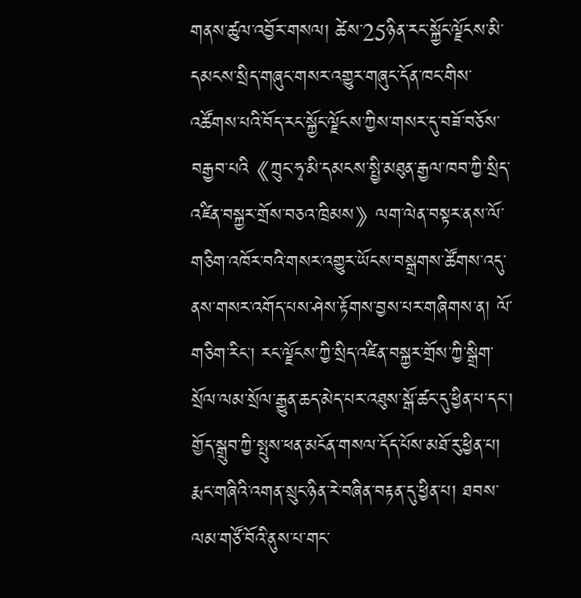གནས་ཚུལ་འབྱོར་གསལ། ཚེས་25ཉིན་རང་སྐྱོང་ལྗོངས་མི་དམངས་སྲིད་གཞུང་གསར་འགྱུར་གཞུང་དོན་ཁང་གིས་འཚོགས་པའི་བོད་རང་སྐྱོང་ལྗོངས་ཀྱིས་གསར་དུ་བཟོ་བཅོས་བརྒྱབ་པའི《ཀྲུང་ཧྭ་མི་དམངས་སྤྱི་མཐུན་རྒྱལ་ཁབ་ཀྱི་སྲིད་འཛིན་བསྐྱར་གྲོས་བཅའ་ཁྲིམས》ལག་ལེན་བསྟར་ནས་ལོ་གཅིག་འཁོར་བའི་གསར་འགྱུར་ཡོངས་བསྒྲགས་ཚོགས་འདུ་ནས་གསར་འགོད་པས་ཤེས་རྟོགས་བྱས་པར་གཞིགས་ན། ལོ་གཅིག་རིང་། རང་ལྗོངས་ཀྱི་སྲིད་འཛིན་བསྐྱར་གྲོས་ཀྱི་སྒྲིག་སྲོལ་ལམ་སྲོལ་རྒྱུན་ཆད་མེད་པར་འཐུས་སྒོ་ཚང་དུ་ཕྱིན་པ་དང་། གྱོད་སྒྲུབ་ཀྱི་སྤུས་ཕན་མངོན་གསལ་དོད་པོས་མཐོ་རུ་ཕྱིན་པ། རྨང་གཞིའི་འགན་སྲུང་ཉིན་རེ་བཞིན་བརྟན་དུ་ཕྱིན་པ། ཐབས་ལམ་གཙོ་བོའི་ནུས་པ་གང་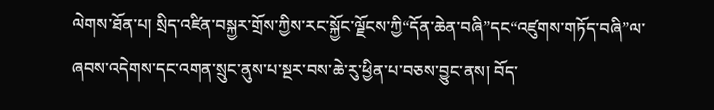ལེགས་ཐོན་པ། སྲིད་འཛིན་བསྐྱར་གྲོས་ཀྱིས་རང་སྐྱོང་ལྗོངས་ཀྱི“དོན་ཆེན་བཞི”དང“འཛུགས་གཏོད་བཞི”ལ་ཞབས་འདེགས་དང་འགན་སྲུང་ནུས་པ་སྔར་བས་ཆེ་རུ་ཕྱིན་པ་བཅས་བྱུང་ནས། བོད་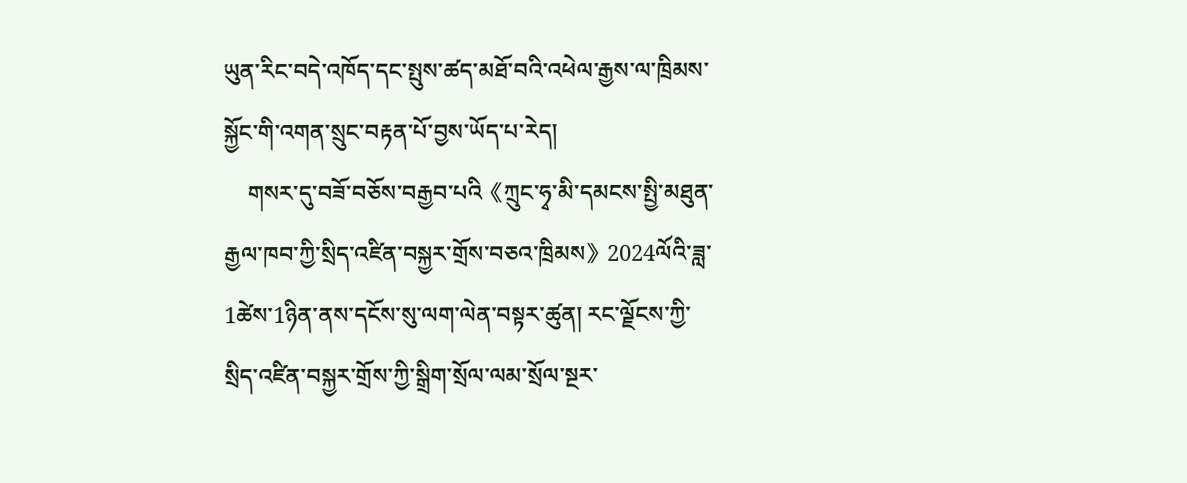ཡུན་རིང་བདེ་འཁོད་དང་སྤུས་ཚད་མཐོ་བའི་འཕེལ་རྒྱས་ལ་ཁྲིམས་སྐྱོང་གི་འགན་སྲུང་བརྟན་པོ་བྱས་ཡོད་པ་རེད།
    གསར་དུ་བཟོ་བཅོས་བརྒྱབ་པའི《ཀྲུང་ཧྭ་མི་དམངས་སྤྱི་མཐུན་རྒྱལ་ཁབ་ཀྱི་སྲིད་འཛིན་བསྐྱར་གྲོས་བཅའ་ཁྲིམས》2024ལོའི་ཟླ་1ཚེས་1ཉིན་ནས་དངོས་སུ་ལག་ལེན་བསྟར་ཚུན། རང་ལྗོངས་ཀྱི་སྲིད་འཛིན་བསྐྱར་གྲོས་ཀྱི་སྒྲིག་སྲོལ་ལམ་སྲོལ་སྔར་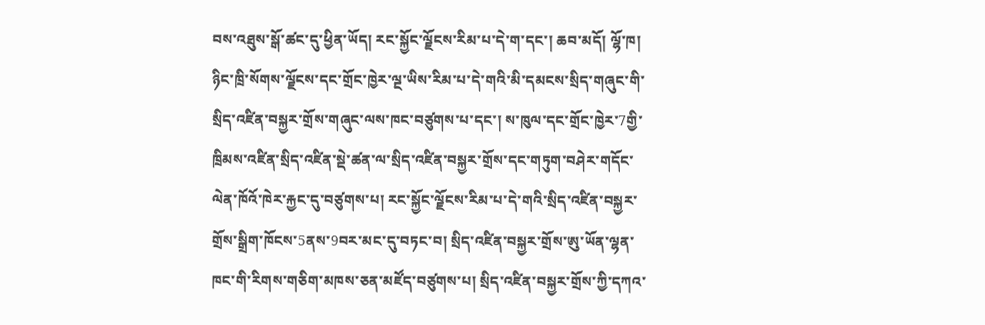བས་འཐུས་སྒོ་ཚང་དུ་ཕྱིན་ཡོད། རང་སྐྱོང་ལྗོངས་རིམ་པ་དེ་ག་དང་། ཆབ་མདོ། ལྷོ་ཁ། ཉིང་ཁྲི་སོགས་ལྗོངས་དང་གྲོང་ཁྱེར་ལྔ་ཡིས་རིམ་པ་དེ་གའི་མི་དམངས་སྲིད་གཞུང་གི་སྲིད་འཛིན་བསྐྱར་གྲོས་གཞུང་ལས་ཁང་བཙུགས་པ་དང་། ས་ཁུལ་དང་གྲོང་ཁྱེར་7གྱི་ཁྲིམས་འཛིན་སྲིད་འཛིན་སྡེ་ཚན་ལ་སྲིད་འཛིན་བསྐྱར་གྲོས་དང་གཏུག་བཤེར་གདོང་ལེན་ཁོའོ་ཁེར་རྐྱང་དུ་བཙུགས་པ། རང་སྐྱོང་ལྗོངས་རིམ་པ་དེ་གའི་སྲིད་འཛིན་བསྐྱར་གྲོས་སྒྲིག་ཁོངས་5ནས་9བར་མང་དུ་བཏང་བ། སྲིད་འཛིན་བསྐྱར་གྲོས་ཨུ་ཡོན་ལྷན་ཁང་གི་རིགས་གཅིག་མཁས་ཅན་མཛོད་བཙུགས་པ། སྲིད་འཛིན་བསྐྱར་གྲོས་ཀྱི་དཀའ་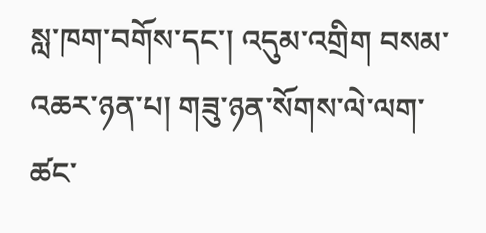སླ་ཁག་བགོས་དང་། འདུམ་འགྲིག བསམ་འཆར་ཉན་པ། གཟུ་ཉན་སོགས་ལེ་ལག་ཚང་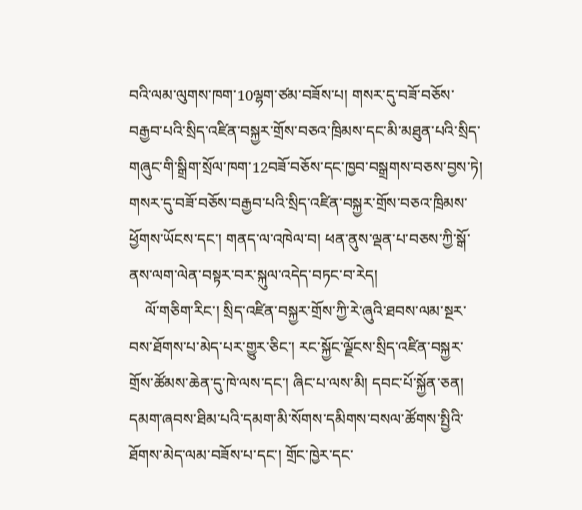བའི་ལམ་ལུགས་ཁག་10ལྷག་ཙམ་བཟོས་པ། གསར་དུ་བཟོ་བཅོས་བརྒྱབ་པའི་སྲིད་འཛིན་བསྐྱར་གྲོས་བཅའ་ཁྲིམས་དང་མི་མཐུན་པའི་སྲིད་གཞུང་གི་སྒྲིག་སྲོལ་ཁག་12བཟོ་བཅོས་དང་ཁྱབ་བསྒྲགས་བཅས་བྱས་ཏེ། གསར་དུ་བཟོ་བཅོས་བརྒྱབ་པའི་སྲིད་འཛིན་བསྐྱར་གྲོས་བཅའ་ཁྲིམས་ཕྱོགས་ཡོངས་དང་། གནད་ལ་འཁེལ་བ། ཕན་ནུས་ལྡན་པ་བཅས་ཀྱི་སྒོ་ནས་ལག་ལེན་བསྟར་བར་སྐུལ་འདེད་བཏང་བ་རེད།
    ལོ་གཅིག་རིང་། སྲིད་འཛིན་བསྐྱར་གྲོས་ཀྱི་རེ་ཞུའི་ཐབས་ལམ་སྔར་བས་ཐོགས་པ་མེད་པར་གྱུར་ཅིང་། རང་སྐྱོང་ལྗོངས་སྲིད་འཛིན་བསྐྱར་གྲོས་ཚོམས་ཆེན་དུ་ཁེ་ལས་དང་། ཞིང་པ་ལས་མི། དབང་པོ་སྐྱོན་ཅན། དམག་ཞབས་ཐིམ་པའི་དམག་མི་སོགས་དམིགས་བསལ་ཚོགས་སྤྱིའི་ཐོགས་མེད་ལམ་བཟོས་པ་དང་། གྲོང་ཁྱེར་དང་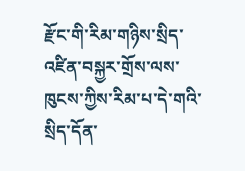རྫོང་གི་རིམ་གཉིས་སྲིད་འཛིན་བསྐྱར་གྲོས་ལས་ཁུངས་ཀྱིས་རིམ་པ་དེ་གའི་སྲིད་དོན་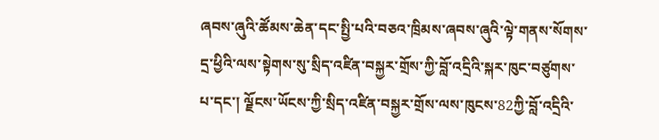ཞབས་ཞུའི་ཚོམས་ཆེན་དང་སྤྱི་པའི་བཅའ་ཁྲིམས་ཞབས་ཞུའི་ལྟེ་གནས་སོགས་དྲ་ཕྱིའི་ལས་སྟེགས་སུ་སྲིད་འཛིན་བསྐྱར་གྲོས་ཀྱི་བློ་འདྲིའི་སྐར་ཁུང་བཙུགས་པ་དང་། ལྗོངས་ཡོངས་ཀྱི་སྲིད་འཛིན་བསྐྱར་གྲོས་ལས་ཁུངས་82ཀྱི་བློ་འདྲིའི་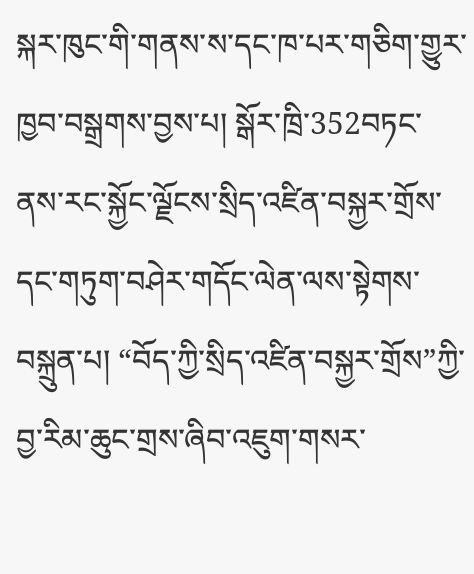སྐར་ཁུང་གི་གནས་ས་དང་ཁ་པར་གཅིག་གྱུར་ཁྱབ་བསྒྲགས་བྱས་པ། སྒོར་ཁྲི་352བཏང་ནས་རང་སྐྱོང་ལྗོངས་སྲིད་འཛིན་བསྐྱར་གྲོས་དང་གཏུག་བཤེར་གདོང་ལེན་ལས་སྟེགས་བསྐྲུན་པ། “བོད་ཀྱི་སྲིད་འཛིན་བསྐྱར་གྲོས”ཀྱི་བྱ་རིམ་ཆུང་གྲས་ཞིབ་འཇུག་གསར་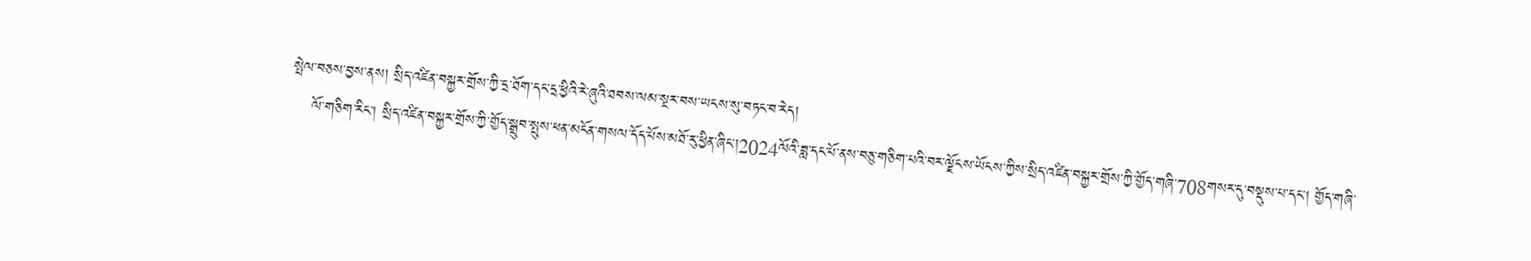སྤེལ་བཅས་བྱས་ནས། སྲིད་འཛིན་བསྐྱར་གྲོས་ཀྱི་དྲ་ཐོག་དང་དྲ་ཕྱིའི་རེ་ཞུའི་ཐབས་ལམ་སྔར་བས་ཡངས་སུ་བཏང་བ་རེད།
    ལོ་གཅིག་རིང་། སྲིད་འཛིན་བསྐྱར་གྲོས་ཀྱི་གྱོད་སྒྲུབ་སྤུས་ཕན་མངོན་གསལ་དོད་པོས་མཐོ་རུ་ཕྱིན་ཞིང་།2024ལོའི་ཟླ་དང་པོ་ནས་བཅུ་གཅིག་པའི་བར་ལྗོངས་ཡོངས་ཀྱིས་སྲིད་འཛིན་བསྐྱར་གྲོས་ཀྱི་གྱོད་གཞི་708གསར་དུ་བསྡུས་པ་དང་། གྱོད་གཞི་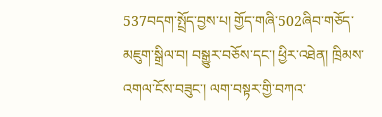537བདག་སྤྲོད་བྱས་པ། གྱོད་གཞི་502ཞིབ་གཅོད་མཇུག་སྒྲིལ་བ། བསྒྱུར་བཅོས་དང་། ཕྱིར་འཐེན། ཁྲིམས་འགལ་ངོས་བཟུང་། ལག་བསྟར་གྱི་བཀའ་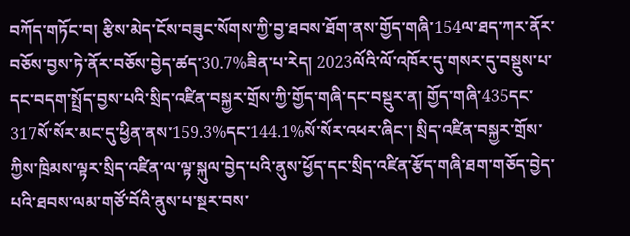བཀོད་གཏོང་བ། རྩིས་མེད་ངོས་བཟུང་སོགས་ཀྱི་བྱ་ཐབས་ཐོག་ནས་གྱོད་གཞི་154ལ་ཐད་ཀར་ནོར་བཅོས་བྱས་ཏེ་ནོར་བཅོས་བྱེད་ཚད་30.7%ཟིན་པ་རེད། 2023ལོའི་ལོ་འཁོར་དུ་གསར་དུ་བསྡུས་པ་དང་བདག་སྤྲོད་བྱས་པའི་སྲིད་འཛིན་བསྐྱར་གྲོས་ཀྱི་གྱོད་གཞི་དང་བསྡུར་ན། གྱོད་གཞི་435དང་317སོ་སོར་མང་དུ་ཕྱིན་ནས་159.3%དང་144.1%སོ་སོར་འཕར་ཞིང་། སྲིད་འཛིན་བསྐྱར་གྲོས་ཀྱིས་ཁྲིམས་ལྟར་སྲིད་འཛིན་ལ་ལྟ་སྐུལ་བྱེད་པའི་ནུས་ཕྱོད་དང་སྲིད་འཛིན་རྩོད་གཞི་ཐག་གཅོད་བྱེད་པའི་ཐབས་ལམ་གཙོ་བོའི་ནུས་པ་སྔར་བས་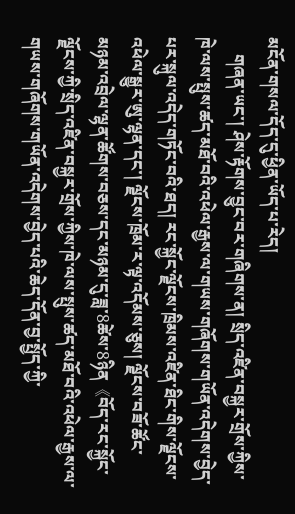མངོན་གསལ་དོད་དུ་ཕྱིན་ཡོད་པ་རེད།
    གཞན་ཡང་། ཤེས་རྟོགས་བྱུང་བར་གཞིགས་ན། སྲིད་འཛིན་བསྐྱར་གྲོས་ཀྱིས་ཁེ་ལས་སྤུས་ཚད་མཐོ་བའི་འཕེལ་རྒྱས་ལ་གཡས་གཞོགས་གཡོན་འདེགས་བྱེད་པར་སྐུལ་འདེད་གཏོང་བའི་ཐད། རང་སྐྱོང་ལྗོངས་ཁྲིམས་འཛིན་ཐིང་གིས་ལྗོངས་འཕེལ་སྒྱུར་ཨུ་ལྷན་དང་། ལྗོངས་ཁྲོམ་ར་ལྟ་འདོམས་ཅུས། ལྗོངས་བཟོ་ཚོང་མཉམ་འབྲེལ་ལྷན་ཚོགས་བཅས་དང་མཉམ་དུ་ཟླ་8ཚེས་8ཉིན《བོད་རང་སྐྱོང་ལྗོངས་ཀྱི་སྲིད་འཛིན་བསྐྱར་གྲོས་ཀྱིས་ཁེ་ལས་སྤུས་ཚད་མཐོ་བའི་འཕེལ་རྒྱས་ལ་གཡས་གཞོགས་གཡོན་འདེགས་བྱེད་པའི་ཆེད་དོན་བྱ་སྤྱོད་ཀྱི་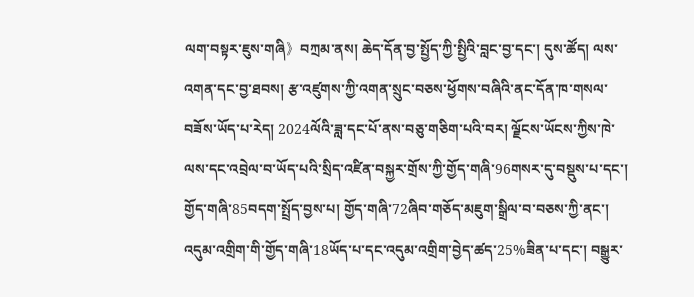ལག་བསྟར་ཇུས་གཞི》བཀྲམ་ནས། ཆེད་དོན་བྱ་སྤྱོད་ཀྱི་སྤྱིའི་བླང་བྱ་དང་། དུས་ཚོད། ལས་འགན་དང་བྱ་ཐབས། རྩ་འཛུགས་ཀྱི་འགན་སྲུང་བཅས་ཕྱོགས་བཞིའི་ནང་དོན་ཁ་གསལ་བཟོས་ཡོད་པ་རེད། 2024ལོའི་ཟླ་དང་པོ་ནས་བཅུ་གཅིག་པའི་བར། ལྗོངས་ཡོངས་ཀྱིས་ཁེ་ལས་དང་འབྲེལ་བ་ཡོད་པའི་སྲིད་འཛིན་བསྐྱར་གྲོས་ཀྱི་གྱོད་གཞི་96གསར་དུ་བསྡུས་པ་དང་། གྱོད་གཞི་85བདག་སྤྲོད་བྱས་པ། གྱོད་གཞི་72ཞིབ་གཅོད་མཇུག་སྒྲིལ་བ་བཅས་ཀྱི་ནང་། འདུམ་འགྲིག་གི་གྱོད་གཞི་18ཡོད་པ་དང་འདུམ་འགྲིག་བྱེད་ཚད་25%ཟིན་པ་དང་། བསྒྱུར་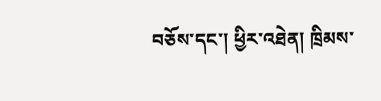བཅོས་དང་། ཕྱིར་འཐེན། ཁྲིམས་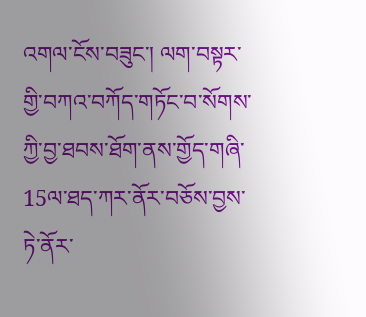འགལ་ངོས་བཟུང་། ལག་བསྟར་གྱི་བཀའ་བཀོད་གཏོང་བ་སོགས་ཀྱི་བྱ་ཐབས་ཐོག་ནས་གྱོད་གཞི་15ལ་ཐད་ཀར་ནོར་བཅོས་བྱས་ཏེ་ནོར་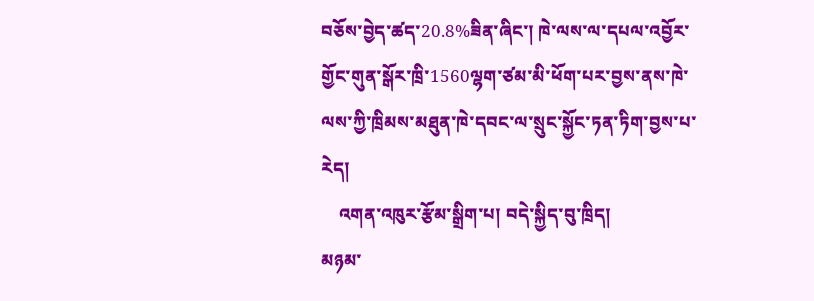བཅོས་བྱེད་ཚད་20.8%ཟིན་ཞིང་། ཁེ་ལས་ལ་དཔལ་འབྱོར་གྱོང་གུན་སྒོར་ཁྲི་1560ལྷག་ཙམ་མི་ཕོག་པར་བྱས་ནས་ཁེ་ལས་ཀྱི་ཁྲིམས་མཐུན་ཁེ་དབང་ལ་སྲུང་སྐྱོང་ཏན་ཏིག་བྱས་པ་རེད།
    འགན་འཁུར་རྩོམ་སྒྲིག་པ། བདེ་སྐྱིད་བུ་ཁྲིད།
མཉམ་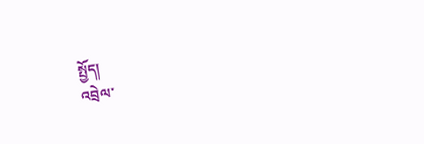སྤྱོད།
འབྲེལ་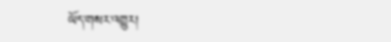ཡོད་གསར་འགྱུར།